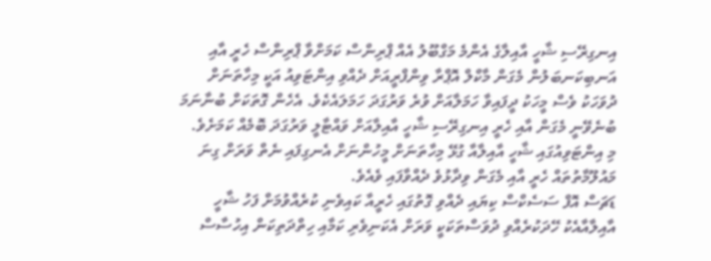އިނގިރޭސި ޝާހީ އާއިލާގެ އެންމެ މަގްބޫލު އެއް ޕްރިންސް ކަމަށްވާ ޕްރިންސް ހެރީ އާއި އަނބިކަނބަލުން މެގަން މާކްލް އޮޕްރާ ވިންފްރީއަށް ދެއްވި އިންޓަވިއު އަކީ މިހާތަނަށް ދުވަހަކު ވެސް މީހަކު ދީފައިވާ ހަމަލާއަށް ވުރެ ވަރުގަދަ ހަމަލައެކެވެ. އެހެން ގޮތަކަށް ބުނާނަމަ ބުނެވޭނީ މެގަން އާއި ހެރީ އިނގިރޭސި ޝާހީ އާއިލާއަށް ވައްޓާލީ ވަރުގަދަ ބޮމެއް ކަމަށެވެ.
މި އިންޓަވިއުގައި ޝާހީ އާއިލާއާ ގުޅޭ މިހާތަނަށް މީހުންނަށް އެނގިފައި ނެތް ވަރަށް ގިނަ މައުލޫމާތުތައް ހެރީ އާއި މެގަން ވިދާޅުވެ ދެއްވާފައި ވެއެވެ.
ޑަޗަސް އޮފް ސަސެކްސް ކިޔައި ދެއްވި ގޮތުގައި ހެރީއާ ކައިވެނި ކުރެއްވުމަށް ފަހު ޝާހީ އާއިލާއާއެކު ހޭދަކުރެއްވި ދުވަސްތަކަކީ ވަރަށް އެކަނިވެރި ކަމާއި ހިތްދަތިކަން އިހުސާސް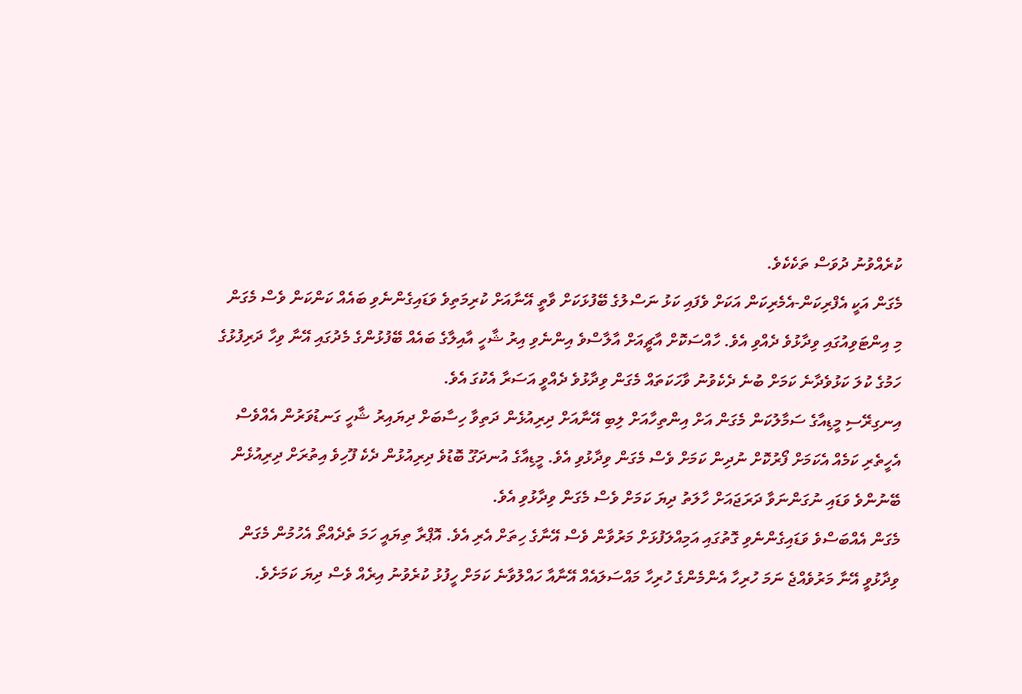ކުރެއްވުނު ދުވަސް ތަކެކެވެ.
މެގަން އަކީ އެފްރިކަން-އެމެރިކަން އަކަށް ވެފައި ކަޅު ނަސްލުގެ ބޭފުޅަކަށް ވާތީ އޭނާއަށް ކުރިމަތިވެ ވަޑައިގެންނެވި ބައެއް ކަންކަން ވެސް މެގަން މި އިންޓަވިއުގައި ވިދާޅުވެ ދެއްވި އެވެ. ހާއްސަކޮށް އާޗީއަށް އާލާސްވެ އިންނެވި އިރު ޝާހީ އާއިލާގެ ބައެއް ބޭފުޅުންގެ މެދުގައި އޭނާ ވިހާ ދަރިފުޅުގެ ހަމުގެ ކުލަ ކަޅުވެދާނެ ކަމަށް ބުނެ ދެކެވުނު ވާހަކަތައް މެގަން ވިދާޅުވެ ދެއްވީ އަސަރާ އެކުގަ އެވެ.
އިނގިރޭސި މީޑިއާގެ ސަމާލުކަން މެގަން އަށް އިންތިހާއަށް ލިބި އޭނާއަށް ދިރިއުޅެން ދަތިވާ ހިސާބަށް ދިޔައިރު ޝާހީ ގަނޑުވަރުން އެއްވެސް އެހީތެރި ކަމެއް އެކަމަށް ފޯރުކޮށް ނުދިން ކަމަށް ވެސް މެގަން ވިދާޅުވި އެވެ. މީޑިއާގެ އުނދަގޫ ބޮޑުވެ ދިރިއުޅުން ދެކެ ފޫހިވެ އިތުރަށް ދިރިއުޅެން ބޭނުންވެ ވަޑައި ނުގަންނަވާ ދަރަޖައަށް ހާލަތު ދިޔަ ކަމަށް ވެސް މެގަން ވިދާޅުވި އެވެ.
މެގަން އެއްބަސްވެ ވަޑައިގެންނެވި ގޮތުގައި އަމިއްލަފުޅަށް މަރުވާން ވެސް އޭނާގެ ހިތަށް އެރި އެވެ. އޮޕްރާ ތިޔައީ ހަމަ ތެދެއްތޯ އެހުމުން މެގަން ވިދާޅުވީ އޭނާ މަރުވެއްޖެ ނަމަ ހުރިހާ އެންމެންގެ ހުރިހާ މައްސަލައެއް އޭނާއާ ހައްލުވާނެ ކަމަށް ހީފުޅު ކުރެވުނު އިރެއް ވެސް ދިޔަ ކަމަށެވެ.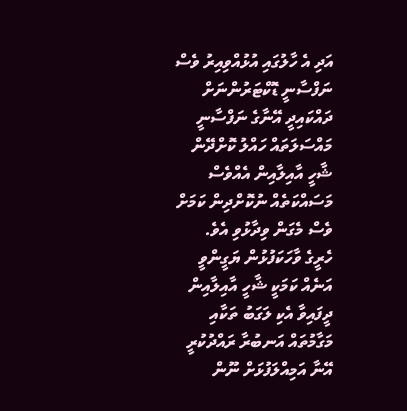އަދި އެ ހާލުގައި އުޅުއްވިއިރު ވެސް ނަފްސާނީ ޑޮކްޓަރުންނަށް ދައްކައިދީ އޭނާގެ ނަފްސާނީ މައްސަލަތައް ހައްލު ކޮށްދޭން ޝާހީ އާއިލާއިން އެއްވެސް މަސައްކަތެއް ނުކޮށްދިން ކަމަށް ވެސް މެގަން ވިދާޅުވި އެވެ.
ހެރީގެ ވާހަކަފުޅުން ޔަގީންވީ އަނެއް ކަމަކީ ޝާހީ އާއިލާއިން ދީފައިވާ އެކި ލަގަބު ތަކާއި މަގާމުތައް އަނބުރާ ރައްދުކުރީ އޭނާ އަމިއްލަފުޅަށް ނޫން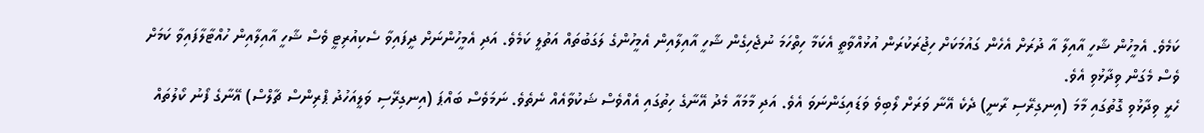ކަމެވެ. އެމީހުން ޝާހީ އާއިލާ އާ ދުރަށް އެހެން ގައުމަކަށް ހިޖުރަކުރަން އުޅުއްވާތީ އެކަމާ ހިތްހަމަ ނުޖެހިގެން ޝާހީ އާއިލާއިން އެމީހުންގެ ލަގަބުތައް އަތުލީ ކަމެވެ. އަދި އެމީހުންނަށް ދީފައިވާ ސެކިއުރިޓީ ވެސް ޝާހީ އާއިލާއިން ހުއްޓާލާފައިވާ ކަމަށް ވެސް މެގަން ވިދާޅުވި އެވެ.
ހެރީ ވިދާޅުވި ގޮތުގައި މާމަ (އިނގިރޭސި ރާނީ) ދެކެ އޭނާ ވަރަށް ލޯބިވެ ވަޑައިގަންނަވަ އެވެ. އަދި މާމައާ މެދު އޭނާގެ ހިތުގައި އެއްވެސް ޝަކުވާއެއް ނެތެވެ. ނަމަވެސް ބައްޕަ (އިނގިރޭސި ވަލީއަހުދު ޕްރިންސް ޗާލްސް) އޭނާގެ ފޯނު ކޯލުތައް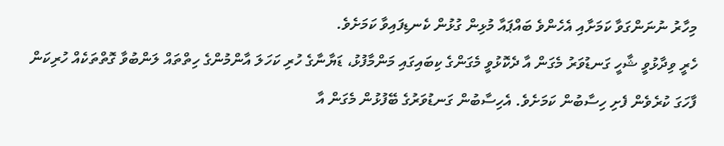މިހާރު ނުނަންގަވާ ކަމަށާއި އެހެންވެ ބައްޕައާ މުޅިން ގުޅުން ކެނޑިފައިވާ ކަމަށެވެ.
ހެރީ ވިދާޅުވީ ޝާހީ ގަނޑުވަރު މެގަން އާ ދެކޮޅުވީ މެގަންގެ ކިބައިގައި މަންމާފުޅު، ޑަޔާނާގެ ހުރި ކަހަލަ އާންމުންގެ ހިތްތައް ލަންބުވާ ގޮތްތަކެއް ހުރިކަން ފާހަގަ ކުރެވެން ފެށި ހިސާބުން ކަމަށެވެ. އެހިސާބުން ގަނޑުވަރުގެ ބޭފުޅުން މެގަން އާ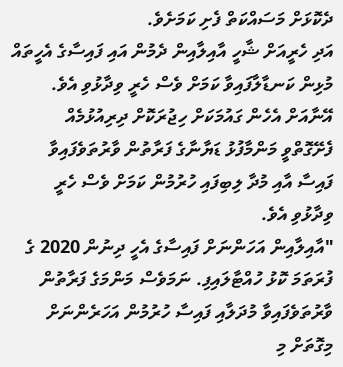ދެކޮޅަށް މަސައްކަތް ފެށި ކަމަށެވެ.
އަދި ހެރީއަށް ޝާހީ އާއިލާއިން ދެމުން އައި ފައިސާގެ އެހީތައް މުޅިން ކަނޑާލާފައިވާ ކަމަށް ވެސް ހެރީ ވިދާޅުވި އެވެ. އޭނާއަށް އެހެން ގައުމަކަށް ހިޖުރަކޮށް ދިރިއުޅުމެއް ފެށޭގޮތްވީ މަންމާފުޅު ޑަޔާނާގެ ފަރާތުން ވާރުތަވެފައިވާ ފައިސާ އާއި މުދާ ލިބިފައި ހުރުމުން ކަމަށް ވެސް ހެރީ ވިދާޅުވި އެވެ.
"އާއިލާއިން އަހަންނަށް ފައިސާގެ އެހީ ދިނުން 2020 ގެ ފުރަތަމަ ކޮޅު ހުއްޓާލައިފި. ނަމަވެސް މަންމަގެ ފަރާތުން ވާރުތަވެފައިވާ މުދަލާއި ފައިސާ ހުރުމުން އަހަރެންނަށް މިގޮތަށް މި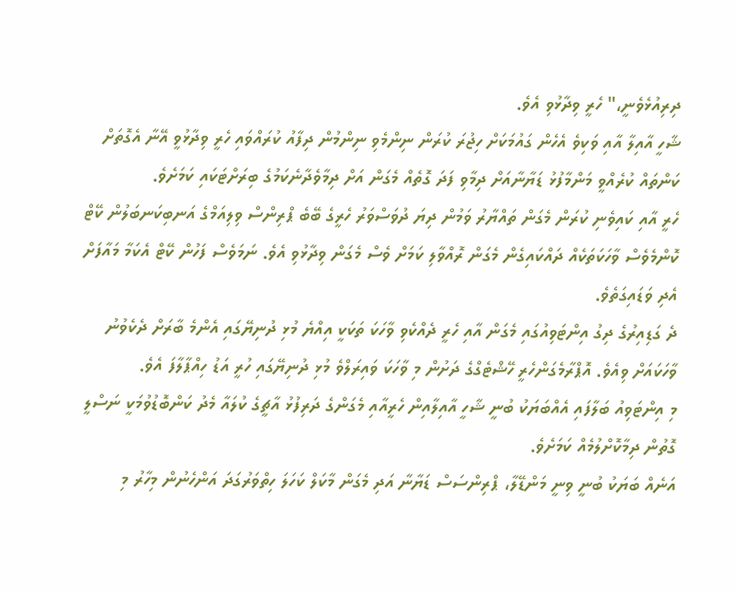ދިރިއުޅެވެނީ،" ހެރީ ވިދާޅުވި އެވެ.
ޝާހީ އާއިލާ އާއި ވަކިވެ އެހެން ގައުމަކަށް ހިޖުރަ ކުރަން ނިންމެވި ނިންމުން ދިފާއު ކުރައްވައި ހެރީ ވިދާޅުވީ އޭނާ އެގޮތަށް ކަންތައް ކުރެއްވީ މަންމާފުޅު ޑަޔާނާއަށް ދިމާވި ފަދަ ގޮތެއް މެގަން އަށް ދިމާވެދާނެކަމުގެ ބިރަށްޓަކައި ކަމަށެވެ.
ހެރީ އާއި ކައިވެނި ކުރަން މެގަން ތައްޔާރު ވަމުން ދިޔަ ދުވަސްވަރު ހެރީގެ ބޭބެ ޕްރިންސް ވިލިއަމްގެ އަނބިކަނބަލުން ކޭޓް ކޮންމެވެސް ވާހަކަތަކެއް ދައްކައިގެން މެގަން ރޮއްވާލި ކަމަށް ވެސް މެގަން ވިދާޅުވި އެވެ. ނަމަވެސް ފަހުން ކޭޓް އެކަމާ މައާފަށް އެދި ވަޑައިގަތެވެ.
ދެ ގަޑިއިރުގެ ދިގު އިންޓަވިއުގައި މެގަން އާއި ހެރީ ދެއްކެވި ވާހަކަ ތަކަކީ އިއްޔެ މުޅި ދުނިޔޭގައި އެންމެ ބާރަށް ދެކެވުނު ވާހަކައަށް ވިއެވެ. އޮޕްރާމެގަންހެރީ ހޭޝްޓެގްގެ ދަށުން މި ވާހަކަ ވައިރަލްވެ މުޅި ދުނިޔޭގައި ހުރީ އަޑު ހިއްޕާލާފަ އެވެ.
މި އިންޓަވިއު ބަލާފައި އެއްބަޔަކު ބުނީ ޝާހީ އާއިލާއިން ހެރީއާއި މެގަންގެ ދަރިފުޅު އާޗީގެ ކުލައާ މެދު ކަންބޮޑުވުމަކީ ނަސްލީ ގޮތުން ދިމާކޮށްލުމެއް ކަމަށެވެ.
އަނެއް ބަޔަކު ބުނީ ވިނީ މަންޑޭލާ، ޕްރިންސަސް ޑަޔާނާ އަދި މެގަން މާކަލް ކަހަލަ ހިތްވަރުގަދަ އަންހެނުން މިހާރު މި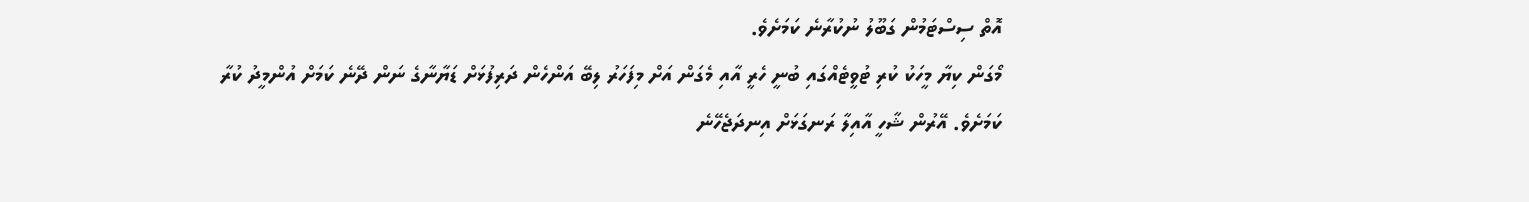އޮތް ސިސްޓަމުން ގަބޫލު ނުކުރާނެ ކަމަށެވެ.
މޯގަން ކިޔާ މީހަކު ކުރި ޓުވީޓެއްގައި ބުނީ ހެރީ އާއި މެގަން އަށް މިފަހަރު ލިބޭ އަންހެން ދަރިފުޅަށް ޑަޔާނާގެ ނަން ދޭނެ ކަމަށް އުންމީދު ކުރާ ކަމަށެވެ. އޭރުން ޝާހީ އާއިލާ ރަނގަޅަށް އިނދަޖެހޭނެ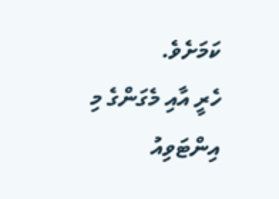ކަމަށެވެ.
ހެރީ އާއި މެގަންގެ މި އިންޓަވިއު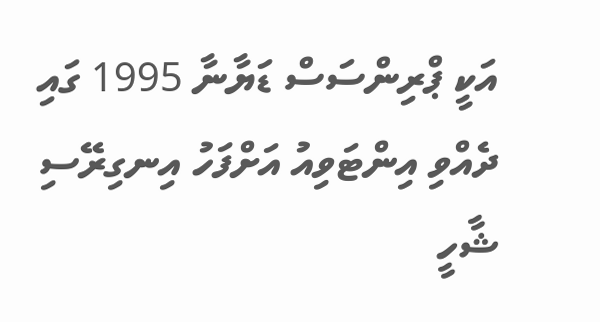އަކީ ޕްރިންސަސް ޑަޔާނާ 1995 ގައި ދެއްވި އިންޓަވިއު އަށްފަހު އިނގިރޭސި ޝާހީ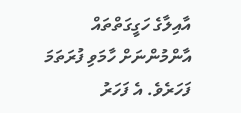އާއިލާގެ ހަގީގަތްތައް އާންމުންނަށް ހާމަވި ފުރަތަމަ ފަހަރެވެ. އެ ފަހަރު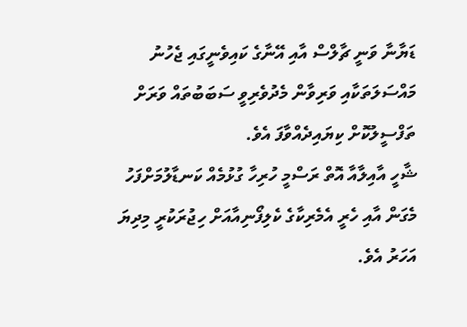ޑަޔާނާ ވަނީ ޗާލްސް އާއި އޭނާގެ ކައިވެނީގައި ޖެހުނު މައްސަލަތަކާއި ވަރިވާން މެދުވެރިވީ ސަބަބުތައް ވަރަށް ތަފްސީލުކޮށް ކިޔައިދެއްވާފަ އެވެ.
ޝާހީ އާއިލާއާ އޮތް ރަސްމީ ހުރިހާ ގުޅުމެއް ކަނޑާލުމަށްފަހު މެގަން އާއި ހެރީ އެމެރިކާގެ ކެލިފޯނިއާއަށް ހިޖުރަކުރީ މިދިޔަ އަހަރު އެވެ.